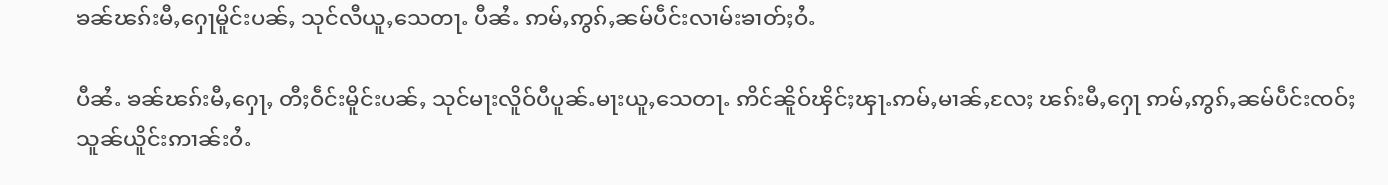ၶၼ်ၽၵ်းမီႇႁေႃမိူင်းပၼ်ႇ သုင်လီယူႇသေတႃႉ ပီၼႆႉ ဢမ်ႇဢွၵ်ႇၼမ်ပဵင်းလၢမ်းၶၢတ်ႈဝႆႉ

ပီၼႆႉ ၶၼ်ၽၵ်းမီႇႁေႃႇ တီႈဝဵင်းမိူင်းပၼ်ႇ သုင်မႃးလိူဝ်ပီပူၼ်ႉမႃးယူႇသေတႃႉ ဢိင်ၼိူဝ်ၾိင်ႈၾႃႉဢမ်ႇမၢၼ်ႇလႄႈ ၽၵ်းမီႇႁေႃ ဢမ်ႇဢွၵ်ႇၼမ်ပဵင်းၸဝ်ႈသူၼ်ယိူင်းဢၢၼ်းဝႆႉ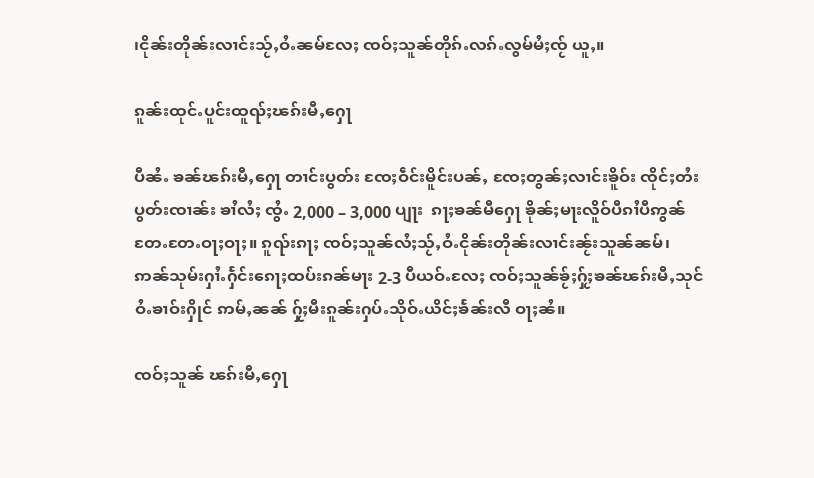၊ငိုၼ်းတိုၼ်းလၢင်းသႂ်ႇဝႆႉၼမ်လႄႈ ၸဝ်ႈသူၼ်တိုၵ်ႉလၵ်ႉလွမ်မႆႈၸႂ် ယူႇ။

ၵူၼ်းထုင်ႉပူင်းထူၺ်ႈၽၵ်းမီႇႁေႃ

ပီၼႆႉ ၶၼ်ၽၵ်းမီႇႁေႃ တၢင်းပွတ်း ၸႄႈဝဵင်းမိူင်းပၼ်ႇ ၸႄႈတွၼ်ႈလၢင်းၶိူဝ်း ၸိုင်ႈတႆးပွတ်းၸၢၼ်း ၶၢႆလႆႈ ၸွႆႉ 2,000 – 3,000 ပျႃး  ၵႃႈၶၼ်မီႁေႃ ၶိုၼ်ႈမႃးလိူဝ်ပီၵၢႆပီဢွၼ်တႄႉတႄႉဝႃႈဝႃႈ။ ၵူၺ်းၵႃႈ ၸဝ်ႈသူၼ်လႆႈသႂ်ႇဝႆႉငိုၼ်းတိုၼ်းလၢင်းၼႂ်းသူၼ်ၼမ်၊ ဢၼ်သုမ်းႁၢႆႉႁႅင်းၵေႃႈထပ်းၵၼ်မႃး 2-3 ပီယဝ်ႉလႄႈ ၸဝ်ႈသူၼ်ၶႂ်ႈႁႂ်ႈၶၼ်ၽၵ်းမီႇသုင်ဝႆႉၶၢဝ်းႁိုင် ဢမ်ႇၼၼ် ႁႂ်ႈမီးၵူၼ်းႁပ်ႉသိုဝ်ႉယိင်ႈၶႅၼ်းလီ ဝႃႈၼႆ။

ၸဝ်ႈသူၼ် ၽၵ်းမီႇႁေႃ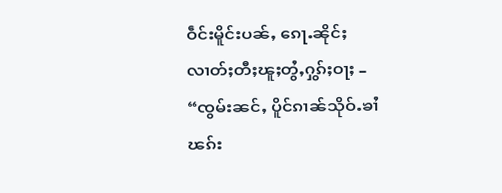ဝဵင်းမိူင်းပၼ်ႇ ၵေႃႉၼိုင်ႈ လၢတ်ႈတီႈၽူႈတွႆႇႁွၵ်ႈဝႃႈ – “ၸွမ်းၼင်ႇ ပိူင်ၵၢၼ်သိုဝ်ႉၶၢႆ ၽၵ်း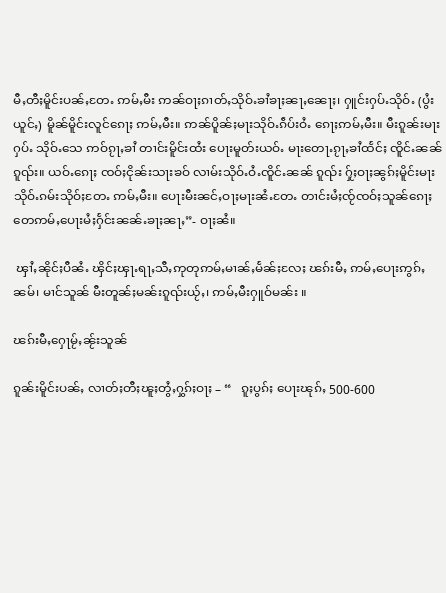မီႇတီႈမိူင်းပၼ်ႇတႄႉ ဢမ်ႇမီး ဢၼ်ဝႃႈၵၢတ်ႇသိုဝ်ႉၶၢႆၶႃႈၼႃႇၼေႃႈ၊ ႁူင်းႁပ်ႉသိုဝ်ႉ (ပွႆးယူင်ႇ) မိူၼ်မိူင်းလူင်ၵေႃႈ ဢမ်ႇမီး။ ဢၼ်ပိူၼ်ႈမႃးသိုဝ်ႉၵဵပ်းဝႆႉ ၵေႃႈဢမ်ႇမီး။ မီးၵူၼ်းမႃးႁပ်ႉ သိုဝ်ႉသေ ဢဝ်ၵႂႃႇၶၢႆ တၢင်းမိူင်းထႆး ပေႃးမူတ်းယဝ်ႉ မႃးတေႃႉၵႂႃႇၶၢႆထႅင်ႈ ၸိူင်ႉၼၼ်ၵူၺ်း။ ယဝ်ႉၵေႃႈ ၸဝ်ႈငိုၼ်းသႃးၶဝ် လၢမ်းသိုဝ်ႉဝႆႉၸိူင်ႉၼၼ် ၵူၺ်း ႁႂ်ႈဝႃႈၼွၵ်ႈမိူင်းမႃးသိုဝ်ႉၵမ်းသိုဝ်ႈတႄႉ ဢမ်ႇမီး။ ပေႃးမီးၼင်ႇဝႃႈမႃးၼႆႉတႄႉ တၢင်းမႆႈၸႂ်ၸဝ်ႈသူၼ်ၵေႃႈ တေဢမ်ႇပေႃးမႆႈႁႅင်းၼၼ်ႉၶႃႈၼႃႇ”- ဝႃႈၼႆ။

 ၾၢႆႇၼိုင်ႈပီၼႆႉ ၾိင်ႈၾႃႉရႃႇသီႇဢုတုဢမ်ႇမၢၼ်ႇမႅၼ်ႈလႄႈ ၽၵ်းမီႇ ဢမ်ႇပေႃးဢွၵ်ႇၼမ်၊ မၢင်သူၼ် မီးတူၼ်ႈမၼ်းၵူၺ်းယႂ်ႇ၊ ဢမ်ႇမီးႁူဝ်မၼ်း ။

ၽၵ်းမီႇႁေႃမႂ်ႇၼႂ်းသူၼ်

ၵူၼ်းမိူင်းပၼ်ႇ လၢတ်ႈတီႈၽူႈတွႆႇႁွၵ်ႈဝႃႈ – “   ၵူႈပွၵ်ႈ ပေႃးၽုၵ်ႇ 500-600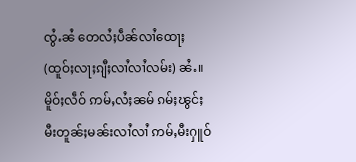ၸွႆႉၼႆ တေလႆႈပဵၼ်လၢႆထေႃႈ(ထူဝ်ႈလႃႈၵျီႈလၢႆလၢႆလမ်း) ၼႆႉ။ မိူဝ်ႈလဵဝ် ဢမ်ႇလႆႈၼမ် ၵမ်ႈၽွင်ႈ မီးတူၼ်ႈမၼ်းလၢႆလၢႆ ဢမ်ႇမီးႁူဝ်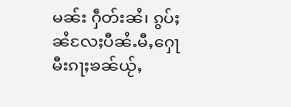မၼ်း ႁဵတ်းၼႆ၊ ၵွပ်ႈၼႆလႄႈပီၼႆႉမီႇႁေႃ မီးၵႃႈၶၼ်ယႂ်ႇ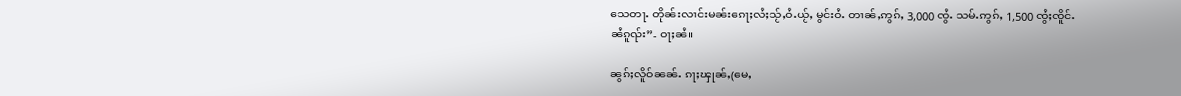သေတႃႉ တိုၼ်းလၢင်းမၼ်းၵေႃႈလႆႈသႂ်ႇဝႆႉယႂ်ႇ မွင်းဝႆႉ တၢၼ်ႇဢွၵ်ႇ 3,000 ၸွႆႉ သမ်ႉဢွၵ်ႇ 1,500 ၸွႆႈၸိူင်ႉၼႆၵူၺ်း”- ဝႃႈၼႆ။

ၼွၵ်ႈလိူဝ်ၼၼ်ႉ ၵႃႈၾုၼ်ႇ(မေႇ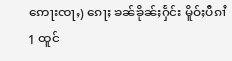ဢေႃးၸႃႇ) ၵေႃႈ ၶၼ်ၶိုၼ်ႈႁႅင်း မိူဝ်ႈပီၵၢႆ 1 ထူင်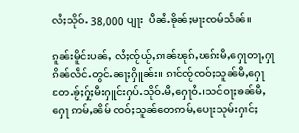လႆႈသိုဝ်ႉ 38,000 ပျႃး  ပီၼႆႉၶိုၼ်ႈမႃးၸမ်သႅၼ်။

ၵူၼ်းမိူင်းပၼ်ႇ လႆႈၸႂ်ယႂ်ႇၵၢၼ်ၽုၵ်ႇၽၵ်းမီႇႁေႃတႃႇႁႃၵိၼ်လဵင်ႉတွင်ႉၼႃႈႁိူၼ်း။ ၵၢင်ၸႂ်ၸဝ်ႈသူၼ်မီႇႁေႃတႄႉၶႂ်ႈႁႂ်ႈမီးႁူင်းႁပ်ႉသိုဝ်ႉမီႇႁေႃဝႆႉ၊သင်ဝႃႈၶၼ်မီႇႁေႃ ဢမ်ႇၼိမ် ၸဝ်ႈသူၼ်တေဢမ်ႇပေႃးသုမ်းႁၢင်ႈ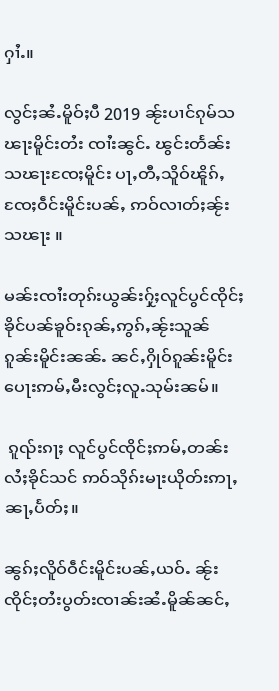ႁၢႆႉ။

လွင်ႈၼႆႉမိူဝ်ႈပီ 2019 ၼႂ်းပၢင်ၵုမ်သၽႃးမိူင်းတႆး ၸၢႆးၼွင်ႉ ၽွင်းတႅၼ်းသၽႃးၸႄႈမိူင်း ပႃႇတီႇသိူဝ်ၽိူၵ်ႇ ၸႄႈဝဵင်းမိူင်းပၼ်ႇ ဢဝ်လၢတ်ႈၼႂ်းသၽႃး ။

မၼ်းၸၢႆးတုၵ်းယွၼ်းႁႂ်ႈလူင်ပွင်ၸိုင်ႈၶိုင်ပၼ်ၶူဝ်းၵုၼ်ႇဢွၵ်ႇၼႂ်းသူၼ်ၵူၼ်းမိူင်းၼၼ်ႉ ၼင်ႇႁိုဝ်ၵူၼ်းမိူင်းပေႃးဢမ်ႇမီးလွင်ႈလူႉသုမ်းၼမ်။

 ၵူၺ်းၵႃႈ လူင်ပွင်ၸိုင်ႈဢမ်ႇတၼ်းလႆႈၶိုင်သင် ဢဝ်သိုၵ်းမႃးယိုတ်းဢႃႇၼႃႇပႅတ်ႈ။

ၼွၵ်ႈလိူဝ်ဝဵင်းမိူင်းပၼ်ႇယဝ်ႉ ၼႂ်းၸိုင်ႈတႆးပွတ်းၸၢၼ်းၼႆႉမိူၼ်ၼင်ႇ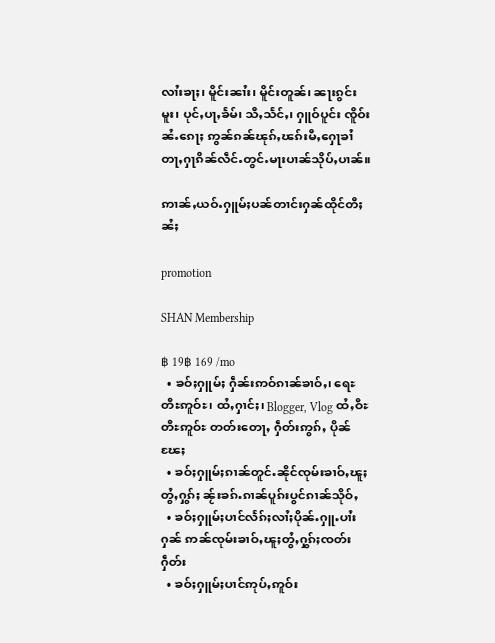လၢႆးၶႃႈ၊ မိူင်းၼၢႆး၊ မိူင်းတူၼ်၊ ၼႃးၵွင်းမူး၊ ပုင်ႇပႃႇၶႅမ်၊ သီႇသႅင်ႇ၊ ႁူဝ်ပူင်း ၸိူဝ်းၼႆႉၵေႃႈ ဢွၼ်ၵၼ်ၽုၵ်ႇၽၵ်းမီႇႁေႃၶၢႆ တႃႇႁႃၵိၼ်လဵင်ႉတွင်ႉမႃးပၢၼ်သိုပ်ႇပၢၼ်။

ဢၢၼ်ႇယဝ်ႉႁူမ်ႈပၼ်တၢင်းႁၼ်ထိုင်တီႈၼႆႈ

promotion

SHAN Membership

฿ 19฿ 169 /mo
  • ၶဝ်ႈႁူမ်ႈ ႁဵၼ်းဢဝ်ၵၢၼ်ၶၢဝ်ႇ၊ ရေႊတီႊဢူဝ်ႊ၊ ထႆႇႁၢင်ႈ၊ Blogger, Vlog ထႆႇဝီႊတီႊဢူဝ်ႊ တတ်းတေႃႇ ႁဵတ်းဢွၵ်ႇ ပိုၼ်ၽႄႈ
  • ၶဝ်ႈႁူမ်ႈၵၢၼ်တူင်ႉၼိုင်ၸုမ်းၶၢဝ်ႇၽူႈတွႆႇႁွၵ်ႈ ၼႂ်းၶၵ်ႉၵၢၼ်ပူၵ်းပွင်ၵၢၼ်သိုဝ်ႇ
  • ၶဝ်ႈႁူမ်ႈပၢင်လႅၵ်ႈလၢႆႈပိုၼ်ႉႁူႉပၢႆးႁၼ် ဢၼ်ၸုမ်းၶၢဝ်ႇၽူႈတွႆႇႁွၵ်ႈၸတ်းႁဵတ်း
  • ၶဝ်ႈႁူမ်ႈပၢင်ဢုပ်ႇဢူဝ်း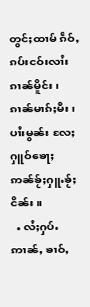တွင်ႈထၢမ် ၵဵဝ်ႇၵပ်းငဝ်းလၢႆးၵၢၼ်မိူင်း၊ ၵၢၼ်မၢၵ်ႈမီး၊ ပၢႆးမွၼ်း လႄႈ ႁူဝ်ၶေႃႈ ဢၼ်ၶႂ်ႈႁူႉၶႂ်ႈငိၼ်း။
  • လႆႈႁပ်ႉဢၢၼ်ႇ ၶၢဝ်ႇ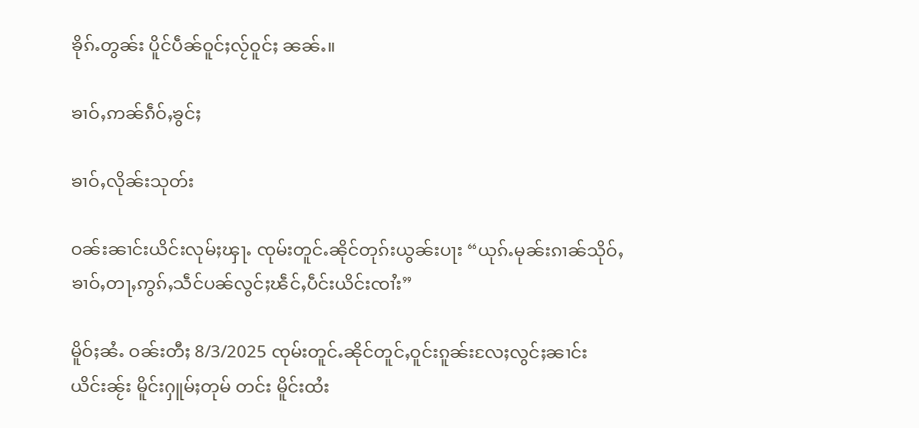ၶိုၵ်ႉတွၼ်း ပိူင်ပဵၼ်ဝူင်ႈလႂ်ဝူင်ႈ ၼၼ်ႉ။

ၶၢဝ်ႇဢၼ်ၵဵဝ်ႇၶွင်ႈ

ၶၢဝ်ႇလိုၼ်းသုတ်း

ဝၼ်းၼၢင်းယိင်းလုမ်ႈၾႃႉ ၸုမ်းတူင်ႉၼိုင်တုၵ်းယွၼ်းပႃး “ယုၵ်ႉမုၼ်းၵၢၼ်သိုဝ်ႇၶၢဝ်ႇတႃႇဢွၵ်ႇသဵင်ပၼ်လွင်ႈၽဵင်ႇပဵင်းယိင်းၸၢႆး”

မိူဝ်ႈၼႆႉ ဝၼ်းတီႈ 8/3/2025 ၸုမ်းတူင်ႉၼိုင်တူင်ႇဝူင်းၵူၼ်းလႄႈလွင်ႈၼၢင်းယိင်းၼႂ်း မိူင်းႁူမ်ႈတုမ် တင်း မိူင်းထႆး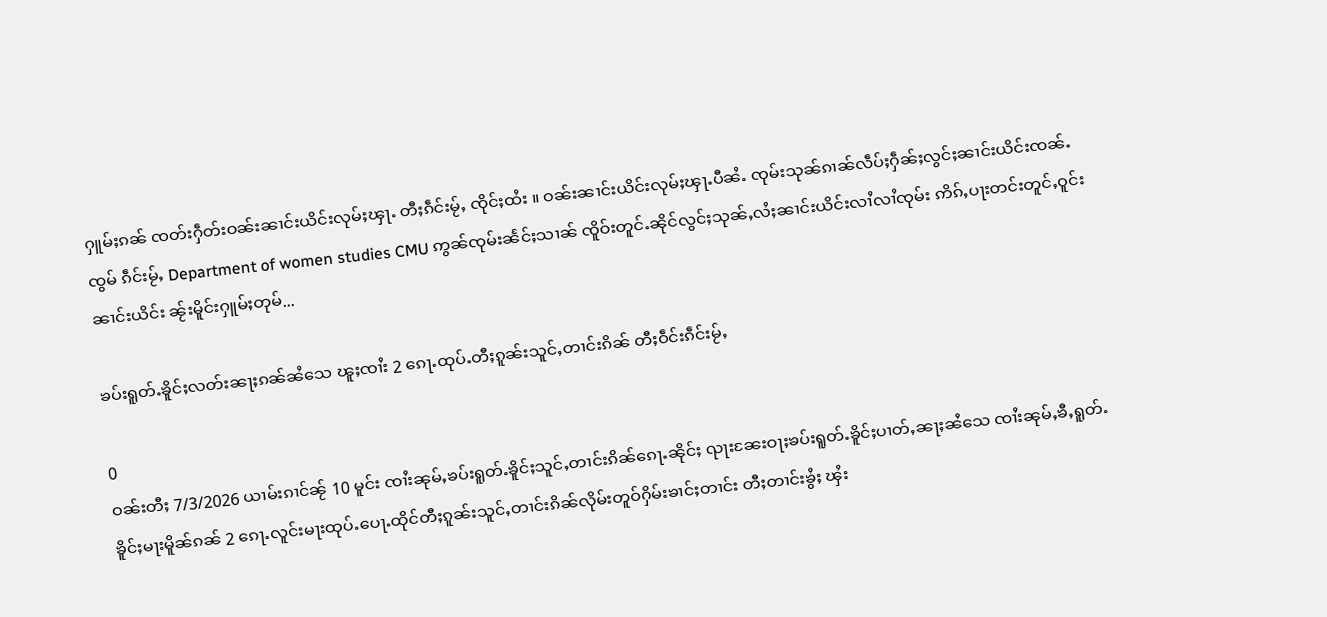ႁူမ်ႈၵၼ် ၸတ်းႁဵတ်းဝၼ်းၼၢင်းယိင်းလုမ်ႈၾႃႉ တီႈၵဵင်းမႂ်ႇ ၸိုင်ႈထႆး ။ ဝၼ်းၼၢင်းယိင်းလုမ်ႈၾႃႉပီၼႆႉ ၸုမ်းသုၼ်ၵၢၼ်လဵပ်ႈႁဵၼ်ႈလွင်ႈၼၢင်းယိင်းၸၼ်ႉၸွမ် ၵဵင်းမႂ်ႇ Department of women studies CMU ဢွၼ်ၸုမ်းၼႅင်ႈသၢၼ် ၸိူဝ်းတူင်ႉၼိုင်လွင်ႈသုၼ်ႇလႆႈၼၢင်းယိင်းလၢႆလၢႆၸုမ်း ဢိၵ်ႇပႃးတင်းတူင်ႇဝူင်း ၼၢင်းယိင်း ၼႂ်းမိူင်းႁူမ်ႈတုမ်...

ၶပ်းရူတ်ႉၶိူင်ႈလတ်းၼႃႈၵၼ်ၼႆသေ ၽူႈၸၢႆး 2 ၵေႃႉထုပ်ႉတီႈၵူၼ်းသူင်ႇတၢင်းၵိၼ် တီႈဝဵင်းၵဵင်းမႂ်ႇ

0
ဝၼ်းတီႈ 7/3/2026 ယၢမ်းၵၢင်ၼႂ် 10 မူင်း ၸၢႆးၼုမ်ႇၶပ်းရူတ်ႉၶိူင်ႈသူင်ႇတၢင်းၵိၼ်ၵေႃႉၼိုင်ႈ ၺႃးၼႄးဝႃႈၶပ်းရူတ်ႉၶိူင်ႈပၢတ်ႇၼႃႈၼႆသေ ၸၢႆးၼုမ်ႇၶီႇရူတ်ႉၶိူင်ႈမႃးမိူၼ်ၵၼ် 2 ၵေႃႉလူင်းမႃးထုပ်ႉပေႃႉထိုင်တီႈၵူၼ်းသူင်ႇတၢင်းၵိၼ်လိုမ်းတူဝ်ႁိမ်းၶၢင်ႈတၢင်း တီႈတၢင်းၶွႆႈ ၾႆး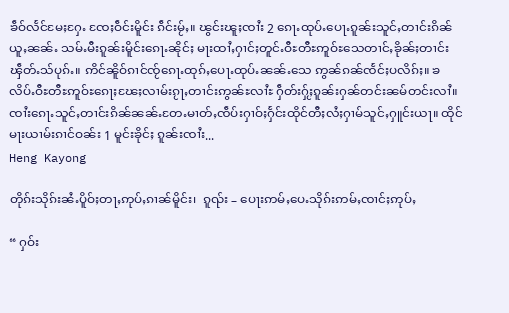ၶဵဝ်လႅင်မႄႈႁႄႉ ၸႄႈဝဵင်းမိူင်း ၵဵင်းမႂ်ႇ။ ၽွင်းၽူႈၸၢႆး 2 ၵေႃႉထုပ်ႉပေႃႉၵူၼ်းသူင်ႇတၢင်းၵိၼ်ယူႇၼၼ်ႉ သမ်ႉမီးၵူၼ်းမိူင်းၵေႃႉၼိုင်ႈ မႃးထၢႆႇႁၢင်ႈတူင်ႉဝီႊတီႊဢူဝ်ႊသေတၢင်ႇၶိုၼ်ႈတၢင်းၾဵတ်ႉသ်ပုၵ်ႉ။ ဢိင်ၼိူဝ်ၵၢင်ၸႂ်ၵေႃႉထုၵ်ႇပေႃႉထုပ်ႉၼၼ်ႉသေ ဢွၼ်ၵၼ်ၸႅင်ႈပလိၵ်ႈ။ ၶလိပ်ႉဝီႊတီႊဢူဝ်ႊၵေႃႈၽႄႈလၢမ်းၵႂႃႇတၢင်းဢွၼ်ႊလၢႆႊ ႁဵတ်းႁႂ်ႈၵူၼ်းႁၼ်တင်းၼမ်တင်းလၢႆ။ ၸၢႆးၵေႃႉသူင်ႇတၢင်းၵိၼ်ၼၼ်ႉတႄႉမၢတ်ႇၸဵပ်းႁၢဝ်ႈႁႅင်းထိုင်တီႈလႆႈႁၢမ်သူင်ႇႁူင်းယႃ။ ထိုင်မႃးယၢမ်းၵၢင်ဝၼ်း 1 မူင်းၶိုင်ႈ ၵူၼ်းၸၢႆး...
Heng Kayong

တိုၵ်းသိုၵ်းၼႆႉပိူဝ်ႈတႃႇဢုပ်ႇၵၢၼ်မိူင်း၊  ၵူၺ်း – ပေႃးဢမ်ႇပေႉသိုၵ်းဢမ်ႇၸၢင်ႈဢုပ်ႇ

“ ႁဝ်း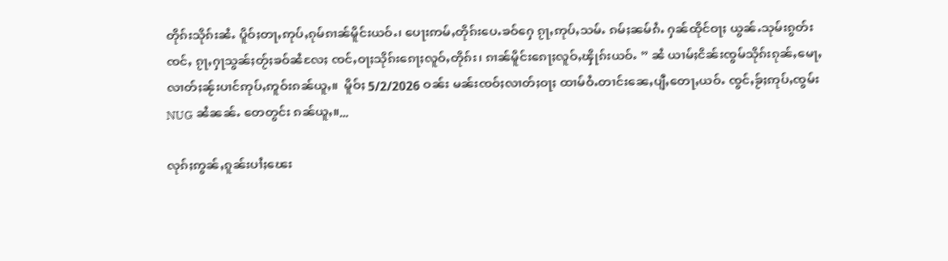တိုၵ်းသိုၵ်းၼႆႉ ပိူဝ်ႈတႃႇဢုပ်ႇၵုမ်ၵၢၼ်မိူင်းယဝ်ႉ၊ ပေႃးဢမ်ႇတိုၵ်းပေႉၶဝ်ႁေ ၵႂႃႇဢုပ်ႇသမ်ႉ ၵမ်ႈၼမ်ၵႆႉ ႁၼ်ထိုင်ဝႃႈ ယွၼ်ႉသုမ်းၵွတ်းၸင်ႇ ၵႂႃႇႁႃသွၼ်ႈတႂ်ႈၶဝ်ၼႆလႄႈ ၸင်ႇဝႃႈသိုၵ်းၵေႃႈလူဝ်ႇတိုၵ်း၊ ၵၢၼ်မိူင်းၵေႃႈလူဝ်ႇၾိုၵ်းယဝ်ႉ ” ၼႆ ယၢမ်ႈငိၼ်းၸွမ်သိုၵ်းၵုၼ်ႇမေႃႇ လၢတ်ႈၼႂ်းပၢင်ဢုပ်ႇဢူဝ်းၵၼ်ယူႇ။  မိူဝ်ႈ 5/2/2026 ဝၼ်း မၼ်းၸဝ်ႈလၢတ်ႈဝႃႈ ထၢမ်ဝႆႉတၢင်းၼေႇပျီႇတေႃႇယဝ်ႉ ၸွင်ႇၶႂ်ႈဢုပ်ႇၸွမ်း NUG ၼႆၼၼ်ႉ တေတွင်း ၵၼ်ယူႇ။...

လုၵ်ႈဢွၼ်ႇၵူၼ်းပၢႆႈၽေး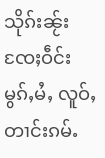သိုၵ်းၼႂ်းၸႄႈဝဵင်းမွၵ်ႇမႆႇ လူဝ်ႇတၢင်းၵမ်ႉ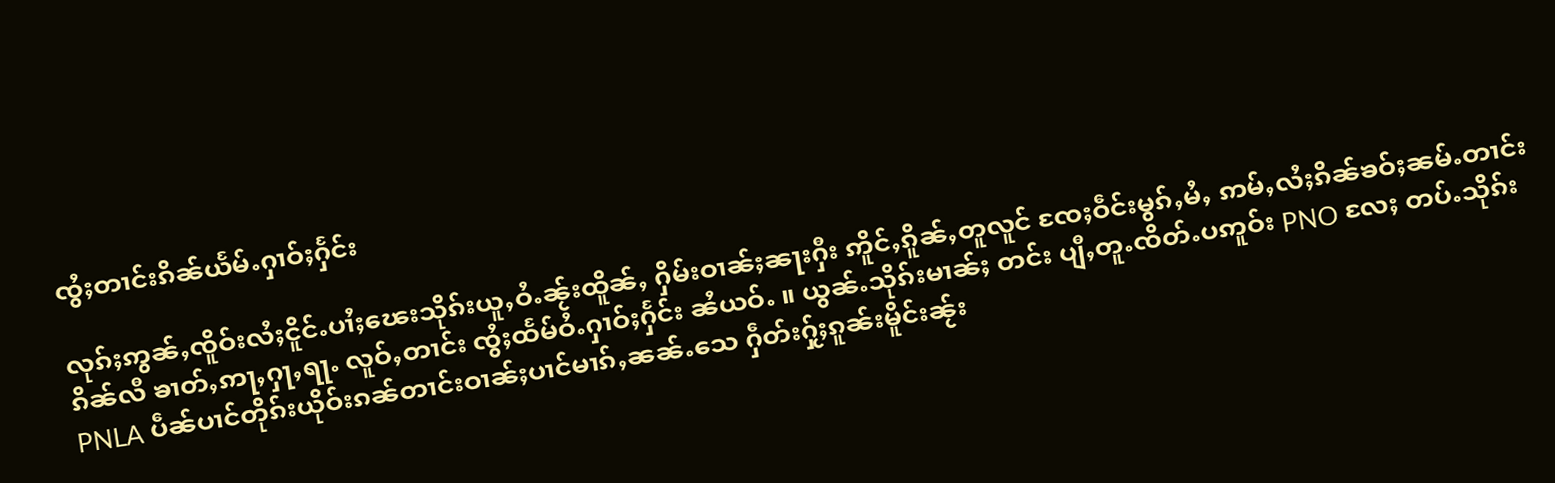ၸွႆႈတၢင်းၵိၼ်ယႅမ်ႉႁၢဝ်ႈႁႅင်း

လုၵ်ႈဢွၼ်ႇၸိူဝ်းလႆႈငိူင်ႉပၢႆႈၽေးသိုၵ်းယူႇဝႆႉၼႂ်းထိူၼ်ႇ ႁိမ်းဝၢၼ်ႈၼႃးႁီး ဢိူင်ႇၵိူၼ်ႇတူလူင် ၸႄႈဝဵင်းမွၵ်ႇမႆႇ ဢမ်ႇလႆႈၵိၼ်ၶဝ်ႈၼမ်ႉတၢင်းၵိၼ်လီ ၶၢတ်ႇဢႃႇႁႃႇရႃႉ လူဝ်ႇတၢင်း ၸွႆႈထႅမ်ဝႆႉႁၢဝ်ႈႁႅင်း ၼႆယဝ်ႉ ။ ယွၼ်ႉသိုၵ်းမၢၼ်ႈ တင်း ပျီႇတူႉၸိတ်ႉပဢူဝ်း PNO လႄႈ တပ်ႉသိုၵ်း PNLA ပဵၼ်ပၢင်တိုၵ်းယိုဝ်းၵၼ်တၢင်းဝၢၼ်ႈပၢင်မၢၵ်ႇၼၼ်ႉသေ ႁဵတ်းႁႂ်ႈၵူၼ်းမိူင်းၼႂ်း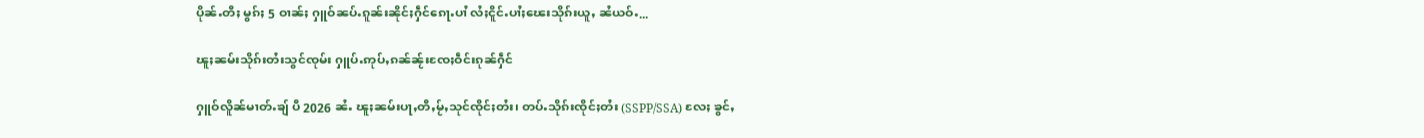ပိုၼ်ႉတီႈ မွၵ်ႈ 5 ဝၢၼ်ႈ ႁူဝ်ၼပ်ႉၵူၼ်းၼိုင်ႈႁဵင်ၵေႃႉပၢႆ လႆႈငိူင်ႉပၢႆႈၽေးသိုၵ်းယူႇ ၼႆယဝ်ႉ...

ၽူႈၼမ်းသိုၵ်းတႆးသွင်ၸုမ်း ႁူပ်ႉဢုပ်ႇၵၼ်ၼႂ်းၸႄႈဝဵင်းၵုၼ်ႁဵင်

ႁူဝ်လိူၼ်မၢတ်ႉၶျ် ပီ 2026 ၼႆႉ ၽူႈၼမ်းပႃႇတီႇမႂ်ႇသုင်ၸိုင်ႈတႆး၊ တပ်ႉသိုၵ်းၸိုင်ႈတႆး (SSPP/SSA) လႄႈ ၶွင်ႇ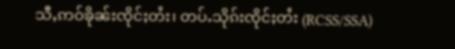သီႇဢဝ်ၶိုၼ်းၸိုင်ႈတႆး၊ တပ်ႉသိုၵ်းၸိုင်ႈတႆး (RCSS/SSA)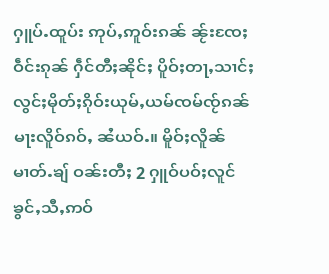ႁူပ်ႉထူပ်း ဢုပ်ႇဢူဝ်းၵၼ် ၼႂ်းၸႄႈဝဵင်းၵုၼ် ႁဵင်တီႈၼိုင်ႈ ပိူဝ်ႈတႃႇသၢင်ႈလွင်ႈမိုတ်ႈၵိုဝ်းယုမ်ႇယမ်ၸမ်ၸႂ်ၵၼ်မႃးလိူဝ်ၵဝ်ႇ ၼႆယဝ်ႉ။ မိူဝ်ႈလိူၼ်မၢတ်ႉၶျ် ဝၼ်းတီႈ 2 ႁူဝ်ပဝ်ႈလူင် ၶွင်ႇသီႇဢဝ်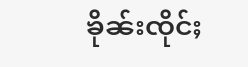ၶိုၼ်းၸိုင်ႈ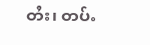တႆး၊ တပ်ႉ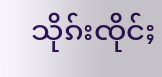သိုၵ်းၸိုင်ႈ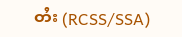တႆး (RCSS/SSA)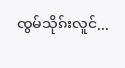ၸွမ်သိုၵ်းလူင်...